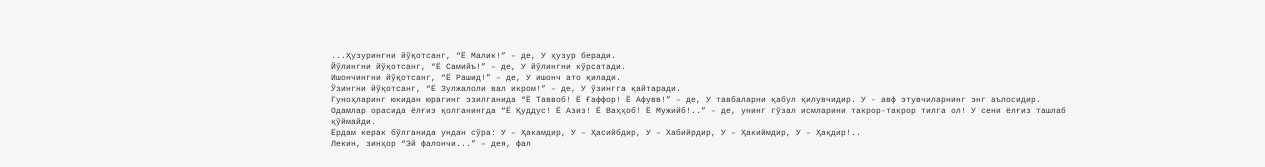...Ҳузурингни йўқотсанг, “Ё Малик!” – де, У ҳузур беради.
Йўлингни йўқотсанг, “Ё Самийъ!” – де, У йўлингни кўрсатади.
Ишончингни йўқотсанг, “Ё Рашид!” – де, У ишонч ато қилади.
Ўзингни йўқотсанг, “Ё Зулжалоли вал икром!” – де, У ўзингга қайтаради.
Гуноҳларинг юкидан юрагинг эзилганида “Ё Таввоб! Ё Ғаффор! Ё Афувв!” – де, У тавбаларни қабул қилувчидир. У - авф этувчиларнинг энг аълосидир.
Одамлар орасида ёлғиз қолганингда “Ё Қуддус! Ё Азиз! Ё Ваҳҳоб! Ё Мужийб!..” – де, унинг гўзал исмларини такрор-такрор тилга ол! У сени ёлғиз ташлаб қўймайди.
Ёрдам керак бўлганида ундан сўра: У – Ҳакамдир, У – Ҳасийбдир, У – Хабийрдир, У – Ҳакиймдир, У – Ҳақдир!..
Лекин, зинҳор “Эй фалончи...” – дея, фал